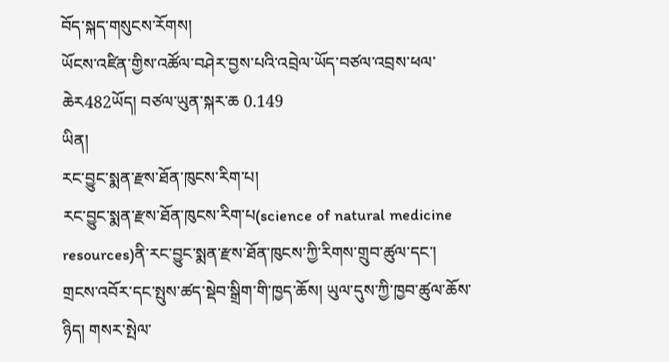བོད་སྐད་གསུངས་རོགས།
ཡོངས་འཛིན་གྱིས་འཚོལ་བཤེར་བྱས་པའི་འབྲེལ་ཡོད་བཙལ་འབྲས་ཕལ་ཆེར482ཡོད། བཙལ་ཡུན་སྐར་ཆ 0.149
ཡིན།
རང་བྱུང་སྨན་རྫས་ཐོན་ཁུངས་རིག་པ།
རང་བྱུང་སྨན་རྫས་ཐོན་ཁུངས་རིག་པ(science of natural medicine resources)ནི་རང་བྱུང་སྨན་རྫས་ཐོན་ཁུངས་ཀྱི་རིགས་གྲུབ་ཚུལ་དང་། གྲངས་འབོར་དང་སྤུས་ཚད་སྡེབ་སྒྲིག་གི་ཁྱད་ཆོས། ཡུལ་དུས་ཀྱི་ཁྱབ་ཚུལ་ཆོས་ཉིད། གསར་སྤེལ་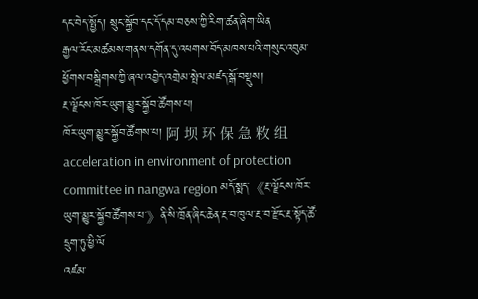དང་བེད་སྤྱོད། སྲུང་སྐྱོབ་དང་དོ་དམ་བཅས་ཀྱི་རིག་ཚན་ཞིག་ཡིན
རྒྱལ་རོང་མཚམས་གནས་དགོན་དུ་འཕགས་བོད་མཁས་པའི་གསུང་འབུམ་ཕྱོགས་བསྒྲིགས་ཀྱི་ཞལ་འབྱེད་འགྲེམ་སྤེལ་མཛད་སྒོ་བསྡུས།
རྔ་ལྗོངས་ཁོར་ཡུག་མྱུར་སྐྱོབ་ཚོགས་པ།
ཁོར་ཡུག་མྱུར་སྐྱོབ་ཚོགས་པ། 阿 坝 环 保 急 敉 组 acceleration in environment of protection committee in nangwa region མདོ་སྨད་《རྔ་ལྗོངས་ཁོར་ཡུག་མྱུར་སྐྱོབ་ཚོགས་པ་》ནི་སི་ཁྲོན་ཞིང་ཆེན་རྔ་བ་ཁུལ་རྔ་བ་རྫོང་རྔ་སྟོད་ཚོ་དྲུག་ཏུ་ཕྱི་ལོ
འཛམ་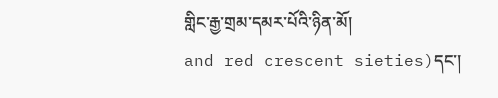གླིང་རྒྱ་གྲམ་དམར་པོའི་ཉིན་མོ།
and red crescent sieties)དང་།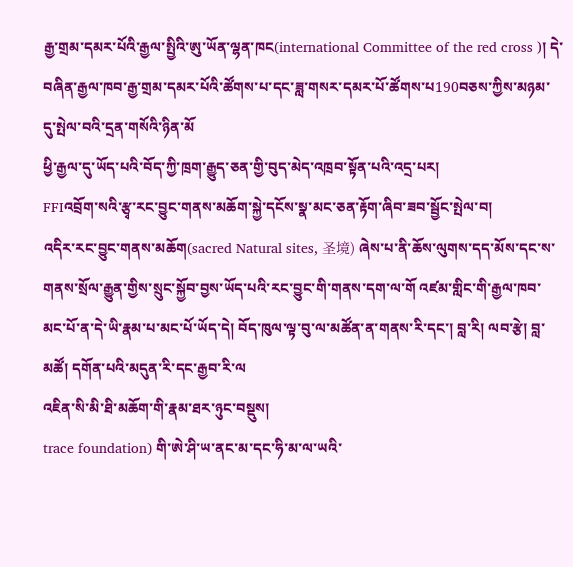རྒྱ་གྲམ་དམར་པོའི་རྒྱལ་སྤྱིའི་ཨུ་ཡོན་ལྷན་ཁང(international Committee of the red cross )། དེ་བཞིན་རྒྱལ་ཁབ་རྒྱ་གྲམ་དམར་པོའི་ཚོགས་པ་དང་ཟླ་གསར་དམར་པོ་ཚོགས་པ190བཅས་ཀྱིས་མཉམ་དུ་སྤེལ་བའི་དྲན་གསོའི་ཉིན་མོ
ཕྱི་རྒྱལ་དུ་ཡོད་པའི་བོད་ཀྱི་ཁྲག་རྒྱུད་ཅན་གྱི་བུད་མེད་འཁྲབ་སྟོན་པའི་འདྲ་པར།
FFIའབྲོག་སའི་རྩྭ་རང་བྱུང་གནས་མཆོག་སྐྱེ་དངོས་སྣ་མང་ཅན་རྟོག་ཞིབ་ཟབ་སྦྱོང་སྤེལ་བ།
འདིར་རང་བྱུང་གནས་མཆོག(sacred Natural sites, 圣境) ཞེས་པ་ནི་ཆོས་ལུགས་དད་མོས་དང་ས་གནས་སྲོལ་རྒྱུན་གྱིས་སྲུང་སྐྱོབ་བྱས་ཡོད་པའི་རང་བྱུང་གི་གནས་དག་ལ་གོ འཛམ་གླིང་གི་རྒྱལ་ཁབ་མང་པོ་ན་དེ་ཡི་རྣམ་པ་མང་པོ་ཡོད་དེ། བོད་ཁུལ་ལྟ་བུ་ལ་མཚོན་ན་གནས་རི་དང་། བླ་རི། ལབ་རྩེ། བླ་མཚོ། དགོན་པའི་མདུན་རི་དང་རྒྱབ་རི་ལ
འཇིན་སི་མི་ཐི་མཆོག་གི་རྣམ་ཐར་ཉུང་བསྡུས།
trace foundation) གི་ཨེ་ཤི་ཡ་ནང་མ་དང་ཧི་མ་ལ་ཡའི་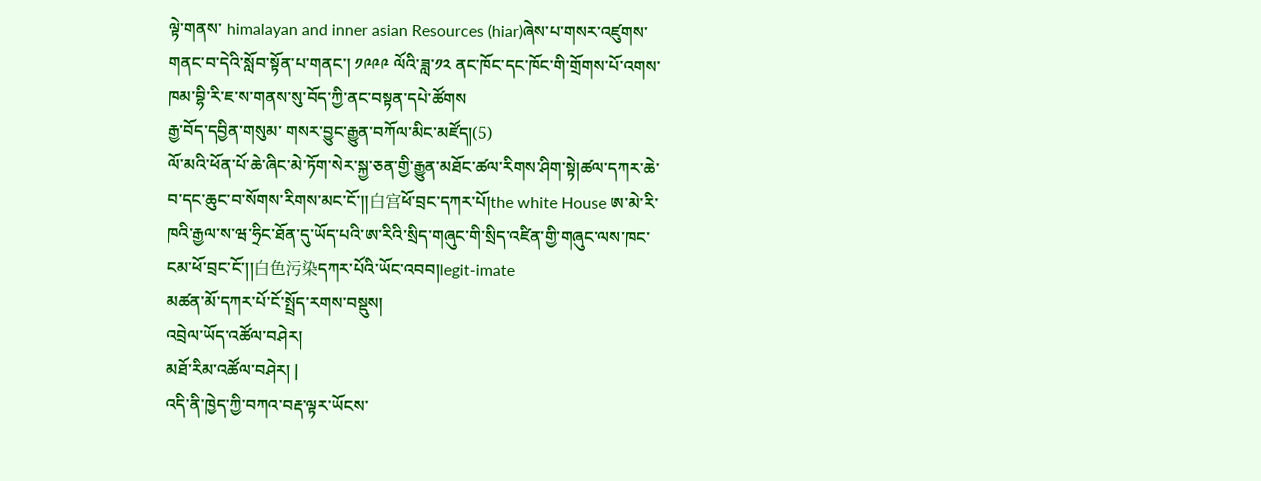ལྟེ་གནས་ himalayan and inner asian Resources (hiar)ཞེས་པ་གསར་འཛུགས་གནང་བ་དེའི་སློབ་སྟོན་པ་གནང་། ༡༩༩༩ ལོའི་ཟླ་༡༢ ནང་ཁོང་དང་ཁོང་གི་གྲོགས་པོ་འགས་ཁམ་བྷི་རི་ཇ་ས་གནས་སུ་བོད་ཀྱི་ནང་བསྟན་དཔེ་ཚོགས
རྒྱ་བོད་དབྱིན་གསུམ་ གསར་བྱུང་རྒྱུན་བཀོལ་མིང་མཛོད།(5)
ལོ་མའི་ཕོན་པོ་ཆེ་ཞིང་མེ་ཏོག་སེར་སྐྱ་ཅན་གྱི་རྒྱུན་མཐོང་ཚལ་རིགས་ཤིག་སྟེ།ཚལ་དཀར་ཆེ་བ་དང་ཆུང་བ་སོགས་རིགས་མང་ངོ་།།白宫ཕོ་བྲང་དཀར་པོ།the white House ཨ་མེ་རི་ཁའི་རྒྱལ་ས་ཝ་ཧྲིང་ཐོན་དུ་ཡོད་པའི་ཨ་རིའི་སྲིད་གཞུང་གི་སྲིད་འཛིན་གྱི་གཞུང་ལས་ཁང་ངམ་ཕོ་བྲང་ངོ་།།白色污染དཀར་པོའི་ཡོང་འབབ།legit-imate
མཚན་མོ་དཀར་པོ་ངོ་སྤྲོད་རགས་བསྡུས།
འབྲེལ་ཡོད་འཚོལ་བཤེར།
མཐོ་རིམ་འཚོལ་བཤེར། |
འདི་ནི་ཁྱེད་ཀྱི་བཀའ་བརྡ་ལྟར་ཡོངས་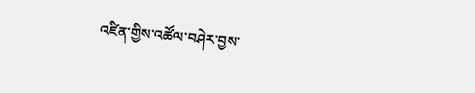འཛིན་གྱིས་འཚོལ་བཤེར་བྱས་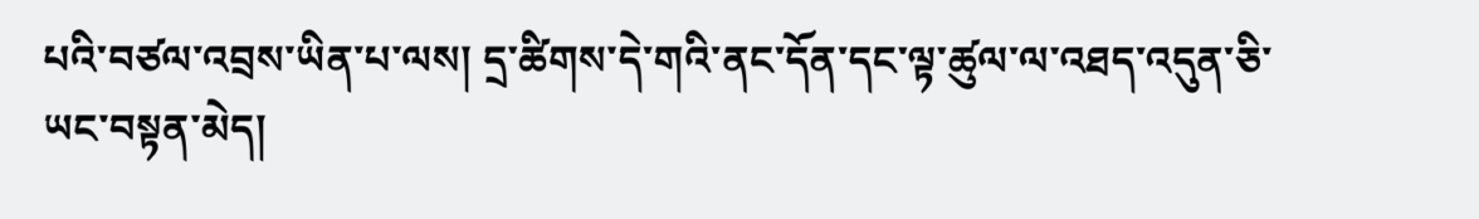པའི་བཙལ་འབྲས་ཡིན་པ་ལས། དྲ་ཚིགས་དེ་གའི་ནང་དོན་དང་ལྟ་ཚུལ་ལ་འཐད་འདུན་ཅི་ཡང་བསྟན་མེད།